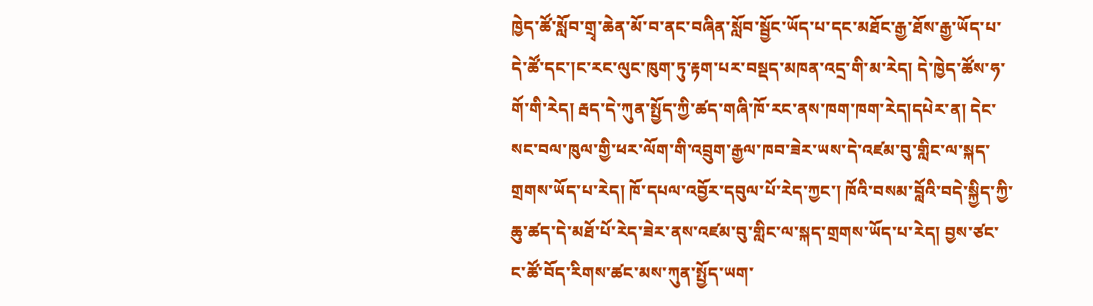ཁྱེད་ཚོ་སློབ་གྲྭ་ཆེན་མོ་བ་ནང་བཞིན་སློབ་སྦྱོང་ཡོད་པ་དང་མཐོང་རྒྱ་ཐོས་རྒྱ་ཡོད་པ་དེ་ཚོ་དང་།ང་རང་ལུང་ཁུག་ཏུ་རྟག་པར་བསྡད་མཁན་འདྲ་གི་མ་རེད། དེ་ཁྱེད་ཚོས་ཧ་གོ་གི་རེད། རྦད་དེ་ཀུན་སྤྱོད་ཀྱི་ཚད་གཞི་ཁོ་རང་ནས་ཁག་ཁག་རེད།དཔེར་ན། དེང་སང་བལ་ཁུལ་གྱི་ཕར་ལོག་གི་འབྲུག་རྒྱལ་ཁབ་ཟེར་ཡས་དེ་འཛམ་བུ་གླིང་ལ་སྐད་གྲགས་ཡོད་པ་རེད། ཁོ་དཔལ་འབྱོར་དབུལ་པོ་རེད་ཀྱང་། ཁོའི་བསམ་བློའི་བདེ་སྐྱིད་ཀྱི་ཆུ་ཚད་དེ་མཐོ་པོ་རེད་ཟེར་ནས་འཛམ་བུ་གླིང་ལ་སྐད་གྲགས་ཡོད་པ་རེད། བྱས་ཙང་ང་ཚོ་བོད་རིགས་ཚང་མས་ཀུན་སྤྱོད་ཡག་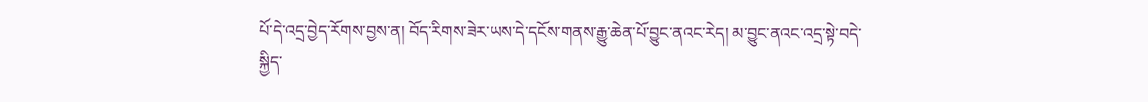པོ་དེ་འདྲ་བྱེད་རོགས་བྱས་ན། བོད་རིགས་ཟེར་ཡས་དེ་དངོས་གནས་རྒྱུ་ཆེན་པོ་བྱུང་ནའང་རེད། མ་བྱུང་ནའང་འདྲ་སྟེ་བདེ་སྐྱིད་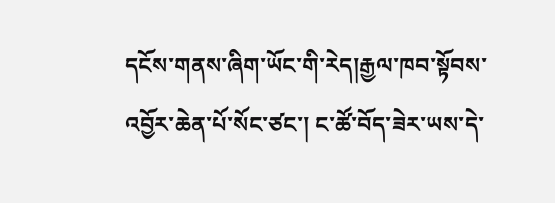དངོས་གནས་ཞིག་ཡོང་གི་རེད།རྒྱལ་ཁབ་སྟོབས་འབྱོར་ཆེན་པོ་སོང་ཙང་། ང་ཚོ་བོད་ཟེར་ཡས་དེ་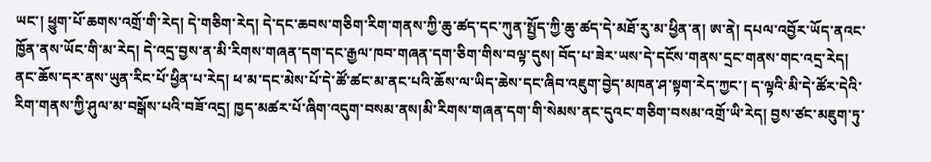ཡང་། ཕྱུག་པོ་ཆགས་འགྲོ་གི་རེད། དེ་གཅིག་རེད། དེ་དང་ཆབས་གཅིག་རིག་གནས་ཀྱི་ཆུ་ཚད་དང་ཀུན་སྤྱོད་ཀྱི་ཆུ་ཚད་དེ་མཐོ་རུ་མ་ཕྱིན་ན། ཨ་ནེ། དཔལ་འབྱོར་ཡོད་ནའང་ཁྱོན་ནས་ཡོང་གི་མ་རེད། དེ་འདྲ་བྱས་ན་མི་རིགས་གཞན་དག་དང་རྒྱལ་ཁབ་གཞན་དག་ཅིག་གིས་བལྟ་དུས། བོད་པ་ཟེར་ཡས་དེ་དངོས་གནས་དྲང་གནས་གང་འདྲ་རེད། ནང་ཆོས་དར་ནས་ཡུན་རིང་པོ་ཕྱིན་པ་རེད། ཕ་མ་དང་མེས་པོ་དེ་ཚོ་ཚང་མ་ནང་པའི་ཆོས་ལ་ཡིད་ཆེས་དང་ཞིབ་འཇུག་བྱེད་མཁན་ཤ་སྟག་རེད་ཀྱང་། ད་ལྟའི་མི་དེ་ཚོར་དེའི་རིག་གནས་ཀྱི་ཤུལ་མ་བསྒོས་པའི་བཟོ་འདྲ། ཁྱད་མཚར་པོ་ཞིག་འདུག་བསམ་ནས།མི་རིགས་གཞན་དག་གི་སེམས་ནང་དུའང་གཅིག་བསམ་འགྲོ་ཡི་རེད། བྱས་ཙང་མཇུག་ཏུ་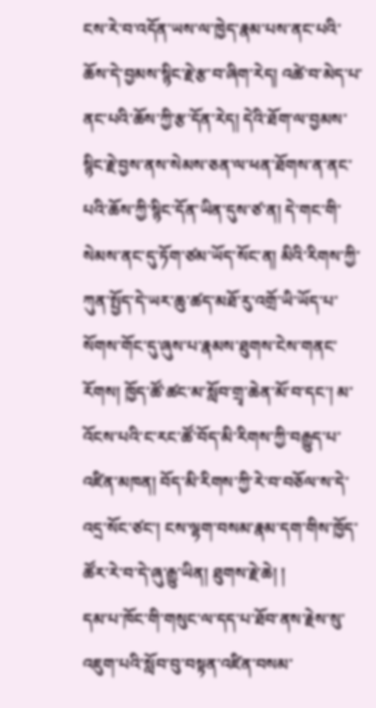ངས་རེ་བ་འདོན་ཡས་ལ་ཁྱེད་རྣམ་པས་ནང་པའི་ཆོས་དེ་བྱམས་སྙིང་རྗེ་རྩ་བ་ཞིག་རེད། འཚེ་བ་མེད་པ་ནང་པའི་ཆོས་ཀྱི་རྩ་དོན་རེད། དེའི་ཐོག་ལ་བྱམས་སྙིང་རྗེ་བྱས་ནས་སེམས་ཅན་ལ་ཕན་ཐོགས་ན་ནང་པའི་ཆོས་ཀྱི་སྙིང་དོན་ཡིན་དུས་ཙ་ན། དེ་གང་གི་སེམས་ནང་དུ་ཏོག་ཙམ་ཡོད་སོང་ན། མིའི་རིགས་ཀྱི་ཀུན་སྤྱོད་དེ་ཡར་ཆུ་ཚད་མཐོ་རུ་འགྲོ་ཡི་ཡོད་པ་སོགས་གོང་དུ་ཞུས་པ་རྣམས་ཐུགས་ངེས་གནང་རོགས། ཁྱོད་ཚོ་ཚང་མ་སློབ་གྲྭ་ཆེན་མོ་བ་དང་། མ་འོངས་པའི་ང་རང་ཚོ་བོད་མི་རིགས་ཀྱི་བརྒྱུད་པ་འཛིན་མཁན། བོད་མི་རིགས་ཀྱི་རེ་བ་བཅོལ་ས་དེ་འདྲ་སོང་ཙང་། ངས་ལྷག་བསམ་རྣམ་དག་གིས་ཁྱོད་ཚོར་རེ་བ་དེ་ཞུ་རྒྱུ་ཡིན། ཐུགས་རྗེ་ཆེ། །
དམ་པ་ཁོང་གི་གསུང་ལ་དད་པ་ཐོབ་ནས་རྗེས་སུ་འཇུག་པའི་སློབ་བུ་བསྟན་འཛིན་བསམ་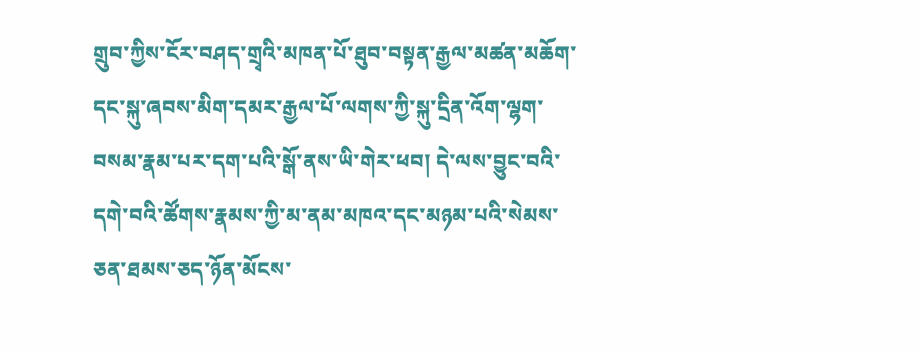གྲུབ་ཀྱིས་ངོར་བཤད་གྲྭའི་མཁན་པོ་ཐུབ་བསྟན་རྒྱལ་མཚན་མཆོག་དང་སྐུ་ཞབས་མིག་དམར་རྒྱལ་པོ་ལགས་ཀྱི་སྐུ་དྲིན་འོག་ལྷག་བསམ་རྣམ་པར་དག་པའི་སྒོ་ནས་ཡི་གེར་ཕབ། དེ་ལས་བྱུང་བའི་དགེ་བའི་ཚོགས་རྣམས་ཀྱི་མ་ནམ་མཁའ་དང་མཉམ་པའི་སེམས་ཅན་ཐམས་ཅད་ཉོན་མོངས་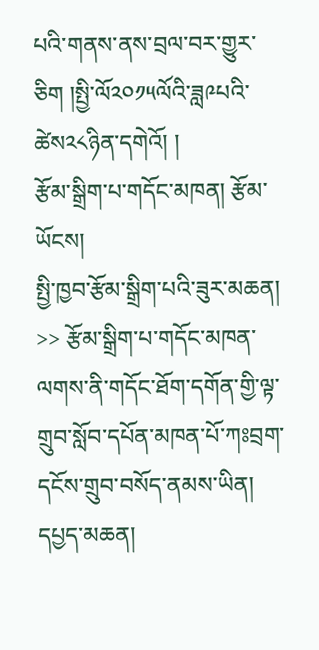པའི་གནས་ནས་བྲལ་བར་གྱུར་ཅིག །སྤྱི་ལོ༢༠༡༥ལོའི་ཟླ༩པའི་ཚེས༢༨ཉིན་དགེའོ། །
རྩོམ་སྒྲིག་པ་གདོང་མཁན། རྩོམ་ཡོངས།
སྤྱི་ཁྱབ་རྩོམ་སྒྲིག་པའི་ཟུར་མཆན། >> རྩོམ་སྒྲིག་པ་གདོང་མཁན་ལགས་ནི་གདོང་ཐོག་དགོན་གྱི་ལྟ་གྲུབ་སློབ་དཔོན་མཁན་པོ་ཀཿབྲག་དངོས་གྲུབ་བསོད་ནམས་ཡིན།
དཔྱད་མཆན།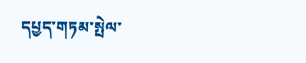དཔྱད་གཏམ་སྤེལ་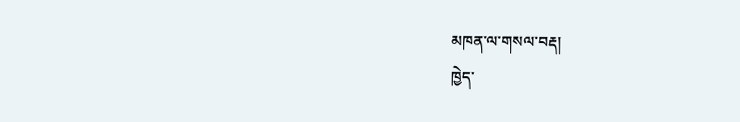མཁན་ལ་གསལ་བརྡ།
ཁྱེད་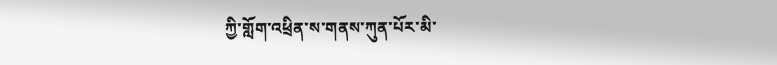ཀྱི་གློག་འཕྲིན་ས་གནས་ཀུན་པོར་མི་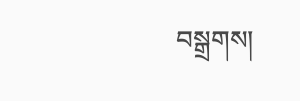བསྒྲགས།